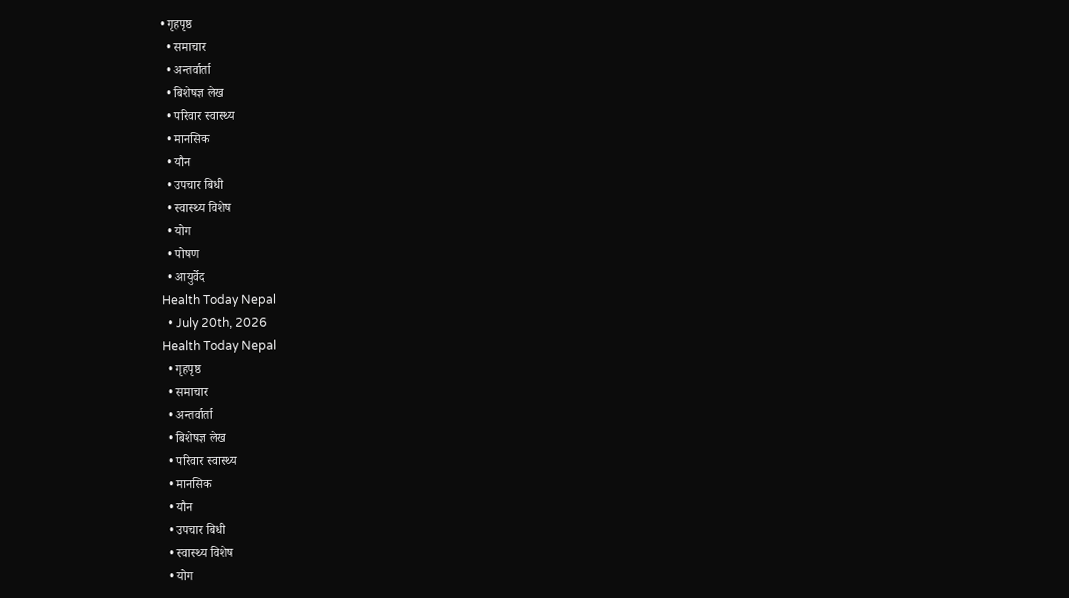• गृहपृष्ठ
  • समाचार
  • अन्तर्वार्ता
  • बिशेषज्ञ लेख
  • परिवार स्वास्थ्य
  • मानसिक
  • यौन
  • उपचार बिधी
  • स्वास्थ्य विशेष
  • योग
  • पोषण
  • आयुर्वेद
Health Today Nepal
  • July 20th, 2026
Health Today Nepal
  • गृहपृष्ठ
  • समाचार
  • अन्तर्वार्ता
  • बिशेषज्ञ लेख
  • परिवार स्वास्थ्य
  • मानसिक
  • यौन
  • उपचार बिधी
  • स्वास्थ्य विशेष
  • योग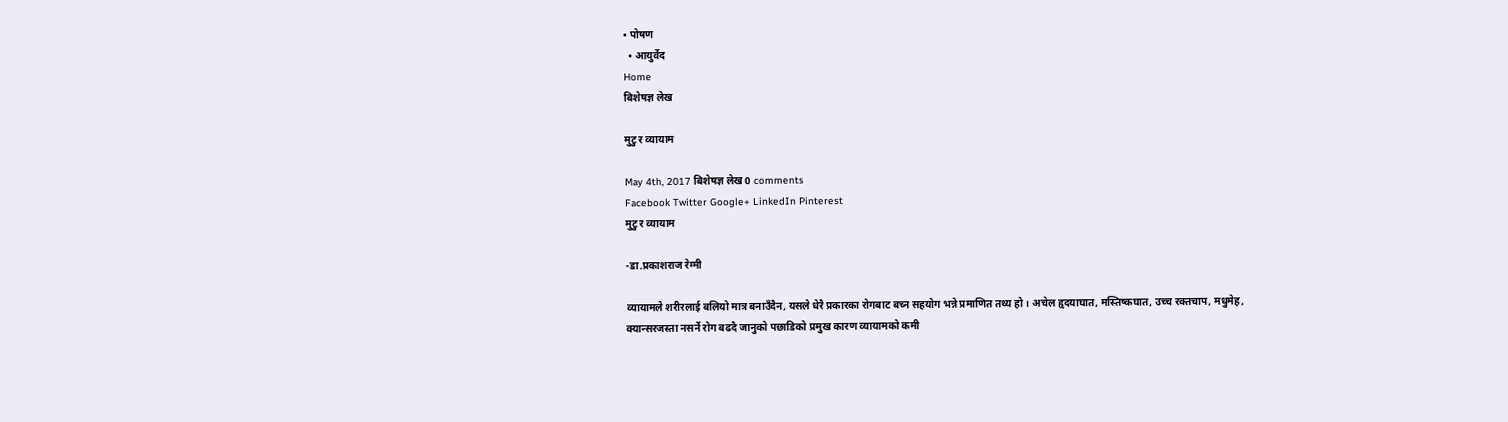• पोषण
  • आयुर्वेद
Home
बिशेषज्ञ लेख

मुटु र व्यायाम

May 4th, 2017 बिशेषज्ञ लेख 0 comments
Facebook Twitter Google+ LinkedIn Pinterest
मुटु र व्यायाम

-डा.प्रकाशराज रेग्मी

व्यायामले शरीरलाई बलियो मात्र बनाउँदैन, यसले धेरै प्रकारका रोगबाट बच्न सहयोग भन्ने प्रमाणित तथ्य हो । अचेल हृदयाघात, मस्तिष्कघात, उच्च रक्तचाप, मधुमेह, क्यान्सरजस्ता नसर्ने रोग बढदै जानुको पछाडिको प्रमुख कारण व्यायामको कमी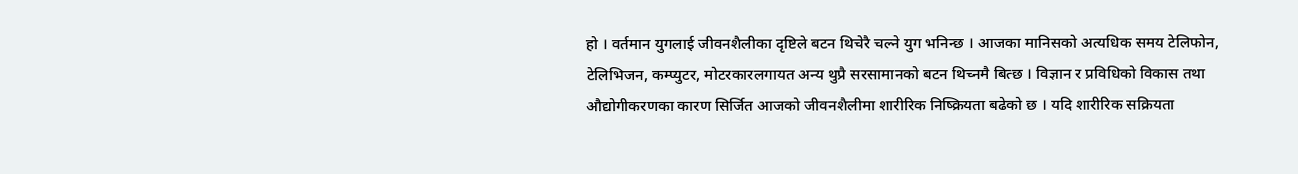हो । वर्तमान युगलाई जीवनशैलीका दृष्टिले बटन थिचेरै चल्ने युग भनिन्छ । आजका मानिसको अत्यधिक समय टेलिफोन, टेलिभिजन, कम्प्युटर, मोटरकारलगायत अन्य थुप्रै सरसामानको बटन थिच्नमै बित्छ । विज्ञान र प्रविधिको विकास तथा औद्योगीकरणका कारण सिर्जित आजको जीवनशैलीमा शारीरिक निष्क्रियता बढेको छ । यदि शारीरिक सक्रियता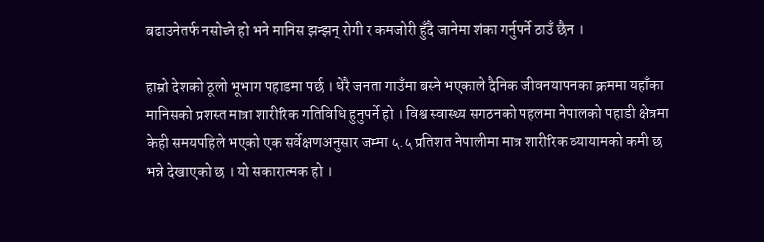बढाउनेतर्फ नसोच्ने हो भने मानिस झन्झन् रोगी र कमजोरी हुँदै जानेमा शंका गर्नुपर्ने ठाउँ छैन ।

हाम्रो देशको ठूलो भूभाग पहाडमा पर्छ । धेरै जनता गाउँमा बस्ने भएकाले दैनिक जीवनयापनका क्रममा यहाँका मानिसको प्रशस्त मात्रा शारीरिक गतिविधि हुनुपर्ने हो । विश्व स्वास्थ्य सगठनको पहलमा नेपालको पहाडी क्षेत्रमा केही समयपहिले भएको एक सर्वेक्षणअनुसार जम्मा ५.५ प्रतिशत नेपालीमा मात्र शारीरिक व्यायामको कमी छ भन्ने देखाएको छ । यो सकारात्मक हो ।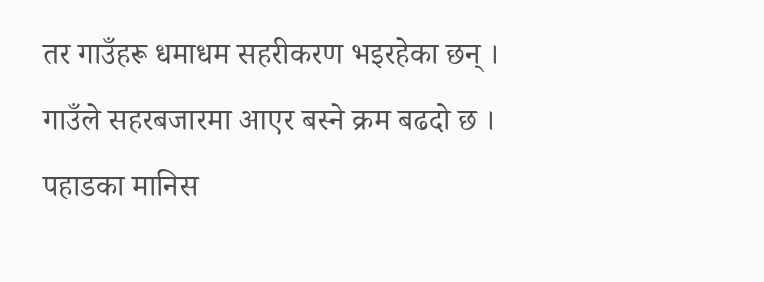तर गाउँहरू धमाधम सहरीकरण भइरहेका छन् । गाउँले सहरबजारमा आएर बस्ने क्रम बढदो छ । पहाडका मानिस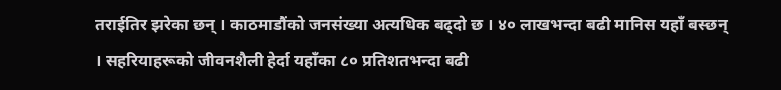तराईतिर झरेका छन् । काठमाडौंको जनसंख्या अत्यधिक बढ्दो छ । ४० लाखभन्दा बढी मानिस यहाँ बस्छन् । सहरियाहरूको जीवनशैली हेर्दा यहाँका ८० प्रतिशतभन्दा बढी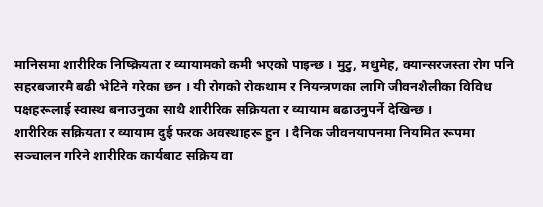मानिसमा शारीरिक निष्क्रियता र व्यायामको कमी भएको पाइन्छ । मुटु, मधुमेह, क्यान्सरजस्ता रोग पनि सहरबजारमै बढी भेटिने गरेका छन । यी रोगको रोकथाम र नियन्त्रणका लागि जीवनशैलीका विविध पक्षहरूलाई स्वास्थ बनाउनुका साथै शारीरिक सक्रियता र व्यायाम बढाउनुपर्ने देखिन्छ ।
शारीरिक सक्रियता र व्यायाम दुई फरक अवस्थाहरू हुन । दैनिक जीवनयापनमा नियमित रूपमा सञ्चालन गरिने शारीरिक कार्यबाट सक्रिय वा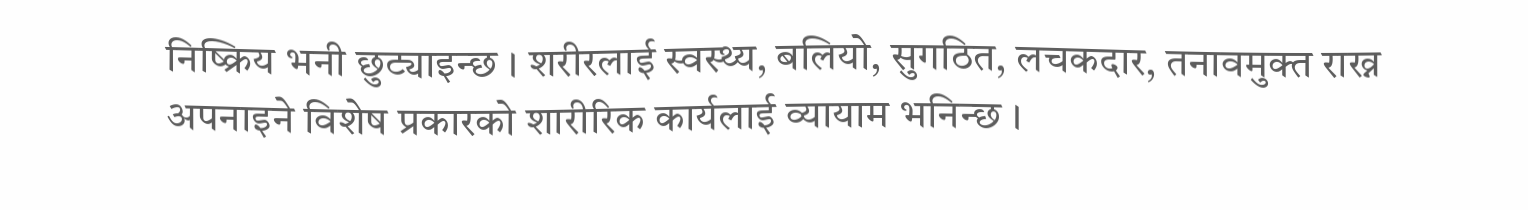निष्क्रिय भनी छुट्याइन्छ । शरीरलाई स्वस्थ्य, बलियो, सुगठित, लचकदार, तनावमुक्त राख्न अपनाइने विशेष प्रकारको शारीरिक कार्यलाई व्यायाम भनिन्छ ।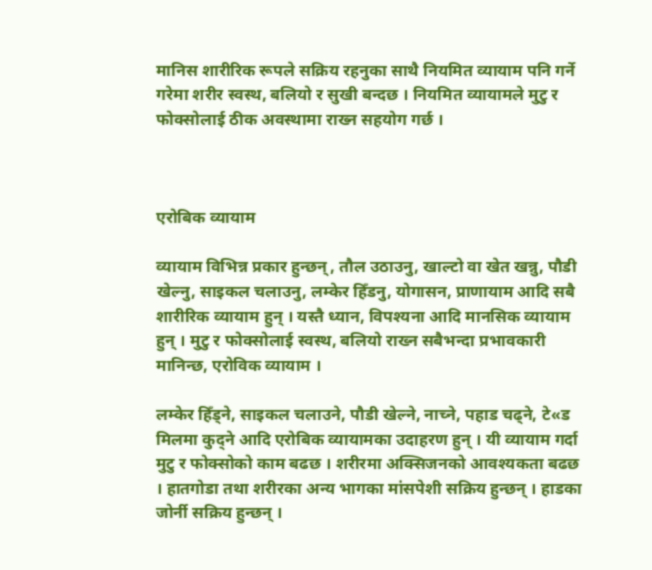मानिस शारीरिक रूपले सक्रिय रहनुका साथै नियमित व्यायाम पनि गर्ने गरेमा शरीर स्वस्थ, बलियो र सुखी बन्दछ । नियमित व्यायामले मुटु र फोक्सोलाई ठीक अवस्थामा राख्न सहयोग गर्छ ।



एरोबिक व्यायाम

व्यायाम विभिन्न प्रकार हुन्छन्, तौल उठाउनु, खाल्टो वा खेत खन्नु, पौडी खेल्नु, साइकल चलाउनु, लम्केर हिँडनु, योगासन, प्राणायाम आदि सबै शारीरिक व्यायाम हुन् । यस्तै ध्यान, विपश्यना आदि मानसिक व्यायाम हुन् । मुटु र फोक्सोलाई स्वस्थ, बलियो राख्न सबैभन्दा प्रभावकारी मानिन्छ, एरोविक व्यायाम ।

लम्केर हिँड्ने, साइकल चलाउने, पौडी खेल्ने, नाच्ने, पहाड चढ्ने, टे«ड मिलमा कुद्ने आदि एरोबिक व्यायामका उदाहरण हुन् । यी व्यायाम गर्दा मुटु र फोक्सोको काम बढछ । शरीरमा अक्सिजनको आवश्यकता बढछ । हातगोडा तथा शरीरका अन्य भागका मांसपेशी सक्रिय हुन्छन् । हाडका जोर्नी सक्रिय हुन्छन् ।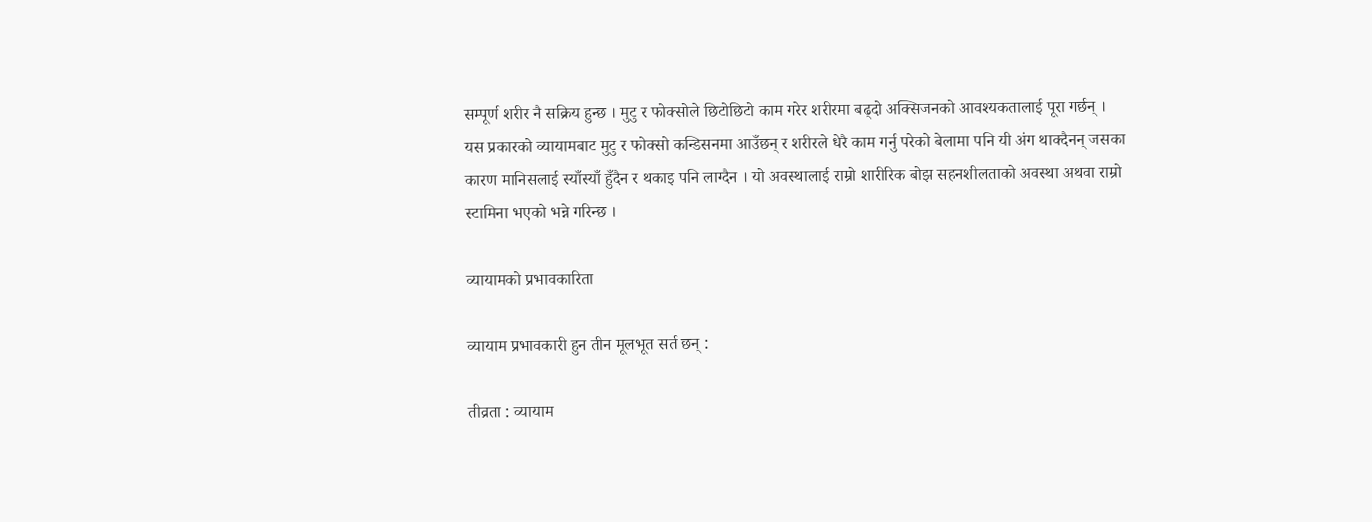सम्पूर्ण शरीर नै सक्रिय हुन्छ । मुटु र फोक्सोले छिटोछिटो काम गरेर शरीरमा बढ्दो अक्सिजनको आवश्यकतालाई पूरा गर्छन् । यस प्रकारको व्यायामबाट मुटु र फोक्सो कन्डिसनमा आउँछन् र शरीरले धेरै काम गर्नु परेको बेलामा पनि यी अंग थाक्दैनन् जसका कारण मानिसलाई स्याँस्याँ हुँदैन र थकाइ पनि लाग्दैन । यो अवस्थालाई राम्रो शारीरिक बोझ सहनशीलताको अवस्था अथवा राम्रो स्टामिना भएको भन्ने गरिन्छ ।

व्यायामको प्रभावकारिता

व्यायाम प्रभावकारी हुन तीन मूलभूत सर्त छन् :

तीव्रता : व्यायाम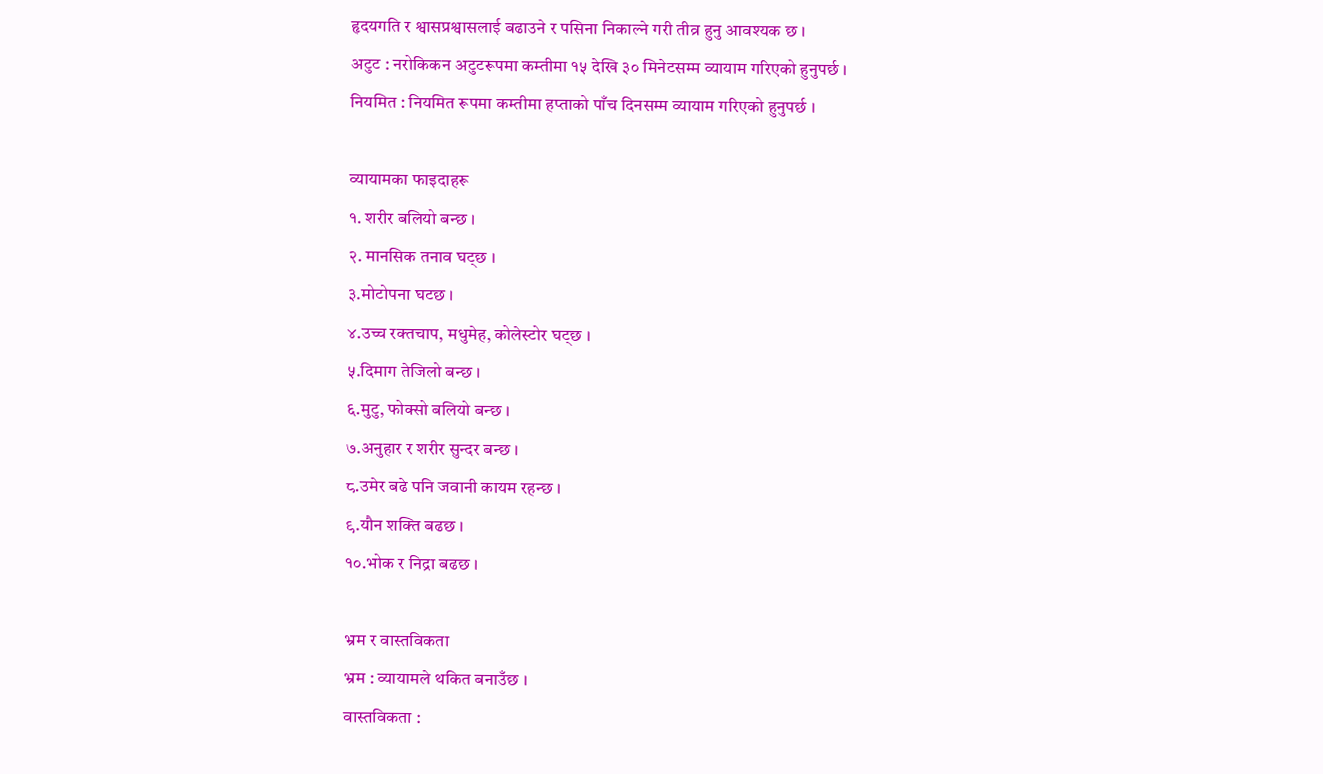हृदयगति र श्वासप्रश्वासलाई बढाउने र पसिना निकाल्ने गरी तीव्र हुनु आवश्यक छ ।
अटुट : नरोकिकन अटुटरूपमा कम्तीमा १५ देखि ३० मिनेटसम्म व्यायाम गरिएको हुनुपर्छ ।
नियमित : नियमित रूपमा कम्तीमा हप्ताको पाँच दिनसम्म व्यायाम गरिएको हुनुपर्छ ।

व्यायामका फाइदाहरू
१. शरीर बलियो बन्छ ।
२. मानसिक तनाव घट्छ ।
३.मोटोपना घटछ ।
४.उच्च रक्तचाप, मधुमेह, कोलेस्टोर घट्छ ।
५.दिमाग तेजिलो बन्छ ।
६.मुटु, फोक्सो बलियो बन्छ ।
७.अनुहार र शरीर सुन्दर बन्छ ।
८.उमेर बढे पनि जवानी कायम रहन्छ ।
९.यौन शक्ति बढछ ।
१०.भोक र निद्रा बढछ ।

भ्रम र वास्तविकता
भ्रम : व्यायामले थकित बनाउँछ ।
वास्तविकता :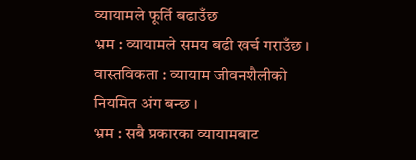व्यायामले फूर्ति बढाउँछ
भ्रम : व्यायामले समय बढी खर्च गराउँछ ।
वास्तविकता : व्यायाम जीवनशैलीको नियमित अंग बन्छ ।
भ्रम : सबै प्रकारका व्यायामबाट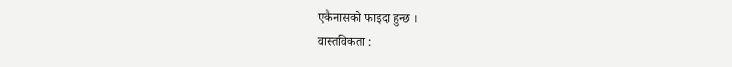एकैनासको फाइदा हुन्छ ।
वास्तविकता :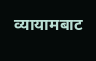व्यायामबाट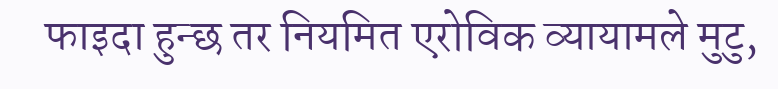फाइदा हुन्छ तर नियमित एरोविक व्यायामले मुटु,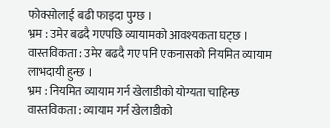फोक्सोलाई बढी फाइदा पुग्छ ।
भ्रम : उमेर बढदै गएपछि व्यायामको आवश्यकता घट्छ ।
वास्तविकता : उमेर बढदै गए पनि एकनासको नियमित व्यायाम लाभदायी हुन्छ ।
भ्रम : नियमित व्यायाम गर्न खेलाडीको योग्यता चाहिन्छ
वास्तविकता : व्यायाम गर्न खेलाडीको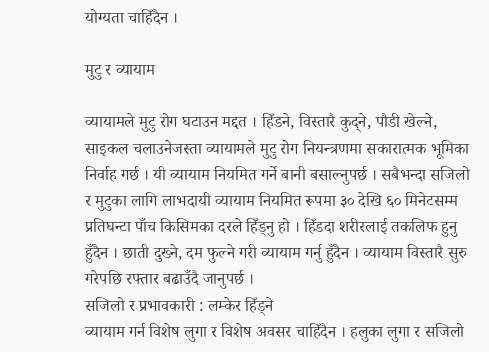योग्यता चाहिँदैन ।

मुटु र व्यायाम

व्यायामले मुटु रोग घटाउन मद्दत । हिँडने, विस्तारै कुद्ने, पौडी खेल्ने, साइकल चलाउनेजस्ता व्यायामले मुटु रोग नियन्त्रणमा सकारात्मक भूमिका निर्वाह गर्छ । यी व्यायाम नियमित गर्ने बानी बसाल्नुपर्छ । सबैभन्दा सजिलो र मुटुका लागि लाभदायी व्यायाम नियमित रूपमा ३० देखि ६० मिनेटसम्म प्रतिघन्टा पाँच किसिमका दरले हिँड्नु हो । हिँडदा शरीरलाई तकलिफ हुनु हुँदैन । छाती दुख्ने, दम फुल्ने गरी व्यायाम गर्नु हुँदैन । व्यायाम विस्तारै सुरु गरेपछि रफ्तार बढाउँदै जानुपर्छ ।
सजिलो र प्रभावकारी : लम्केर हिँड्ने
व्यायाम गर्न विशेष लुगा र विशेष अवसर चाहिँदैन । हलुका लुगा र सजिलो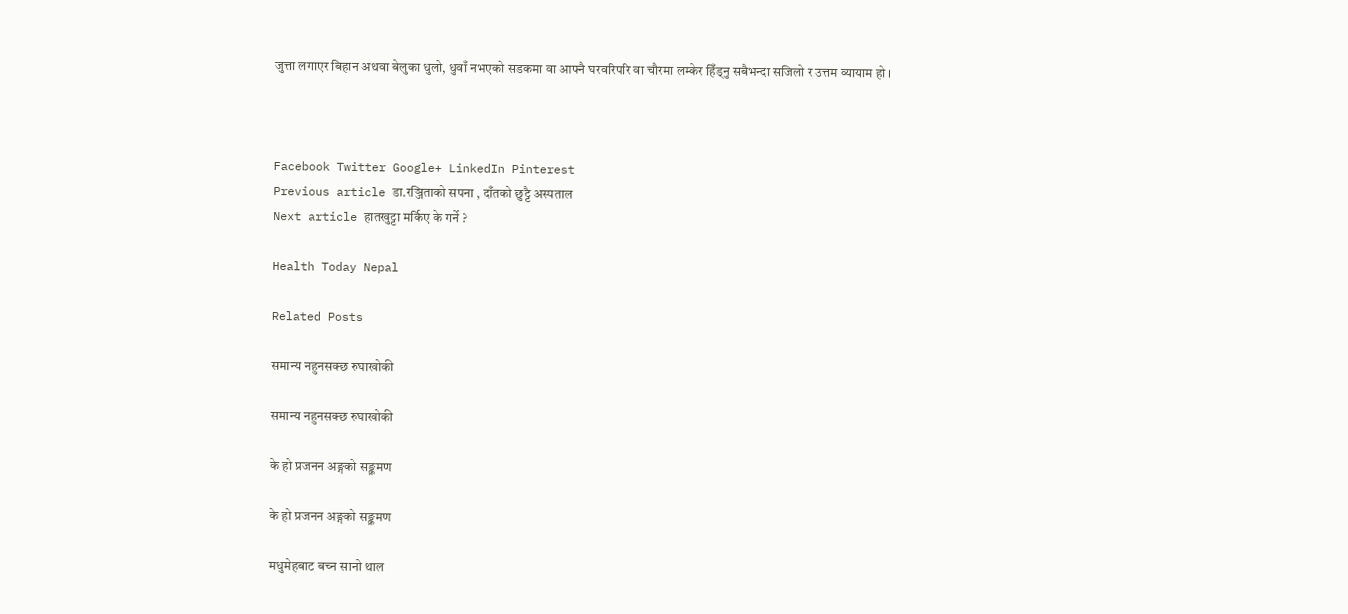जुत्ता लगाएर बिहान अथवा बेलुका धुलो, धुवाँ नभएको सडकमा वा आफ्नै घरवरिपरि वा चौरमा लम्केर हिँड्नु सबैभन्दा सजिलो र उत्तम व्यायाम हो ।



Facebook Twitter Google+ LinkedIn Pinterest
Previous article डा.रञ्जिताको सपना , दाँतको छुट्टै अस्पताल
Next article हातखुट्टा मर्किए के गर्ने ?

Health Today Nepal

Related Posts

समान्य नहुनसक्छ रुघाखोकी

समान्य नहुनसक्छ रुघाखोकी

के हो प्रजनन अङ्गको सङ्क्रमण

के हो प्रजनन अङ्गको सङ्क्रमण

मधुमेहबाट बच्न सानो थाल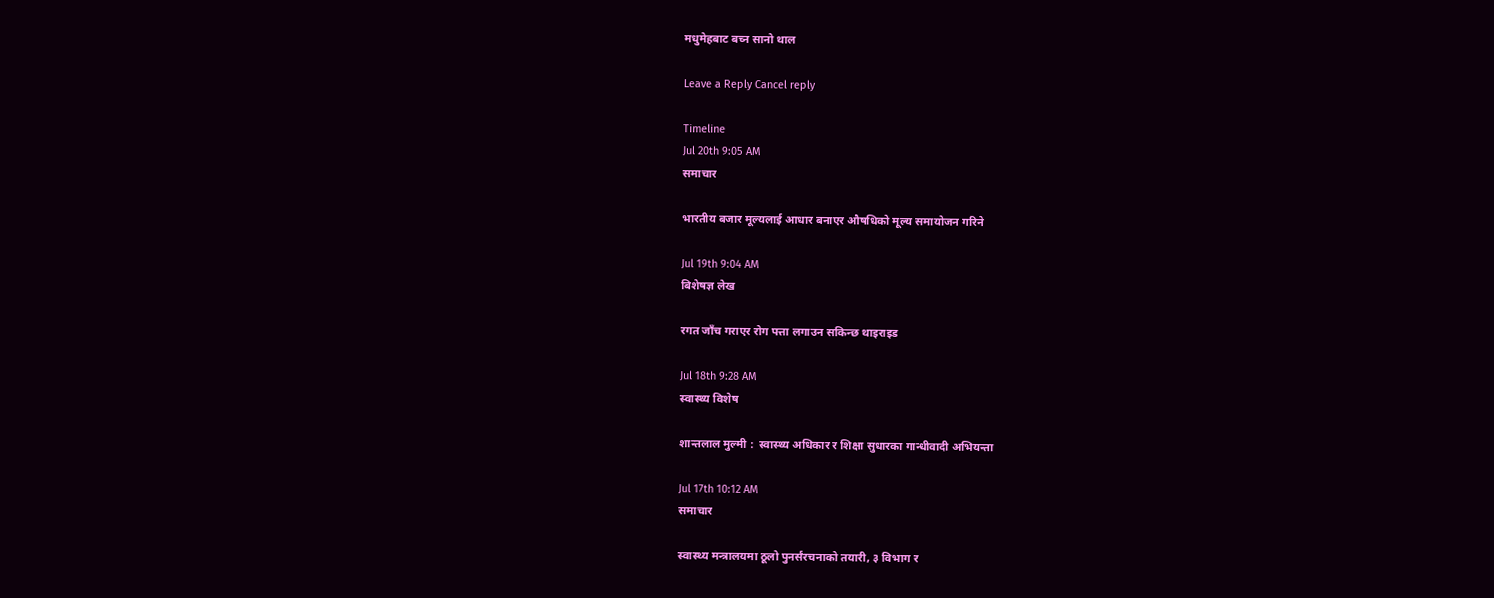मधुमेहबाट बच्न सानो थाल

Leave a Reply Cancel reply

Timeline
Jul 20th 9:05 AM
समाचार

भारतीय बजार मूल्यलाई आधार बनाएर औषधिको मूल्य समायोजन गरिने

Jul 19th 9:04 AM
बिशेषज्ञ लेख

रगत जाँच गराएर रोग पत्ता लगाउन सकिन्छ थाइराइड

Jul 18th 9:28 AM
स्वास्थ्य विशेष

शान्तलाल मुल्मी :  स्वास्थ्य अधिकार र शिक्षा सुधारका गान्धीवादी अभियन्ता

Jul 17th 10:12 AM
समाचार

स्वास्थ्य मन्त्रालयमा ठूलो पुनर्संरचनाको तयारी, ३ विभाग र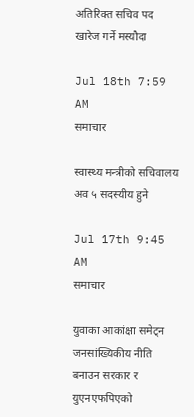अतिरिक्त सचिव पद खारेज गर्ने मस्यौदा

Jul 18th 7:59 AM
समाचार

स्वास्थ्य मन्त्रीको सचिवालय अव ५ सदस्यीय हुने

Jul 17th 9:45 AM
समाचार

युवाका आकांक्षा समेट्न जनसांख्यिकीय नीति बनाउन सरकार र युएनएफपिएको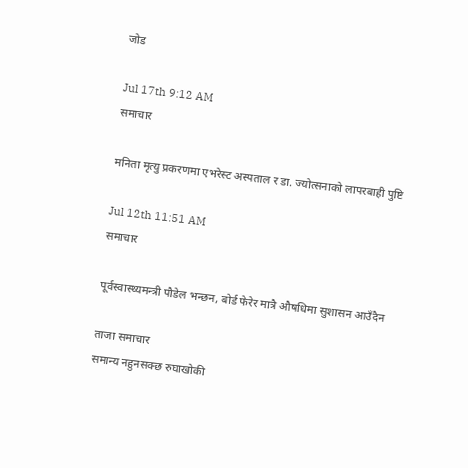जोड

Jul 17th 9:12 AM
समाचार

मनिता मृत्यु प्रकरणमा एभरेस्ट अस्पताल र डा. ज्योत्सनाको लापरबाही पुष्टि

Jul 12th 11:51 AM
समाचार

पूर्वस्वास्थ्यमन्त्री पौडेल भन्छन, बोर्ड फेरेर मात्रै औषधिमा सुशासन आउँदैन

ताजा समाचार
समान्य नहुनसक्छ रुघाखोकी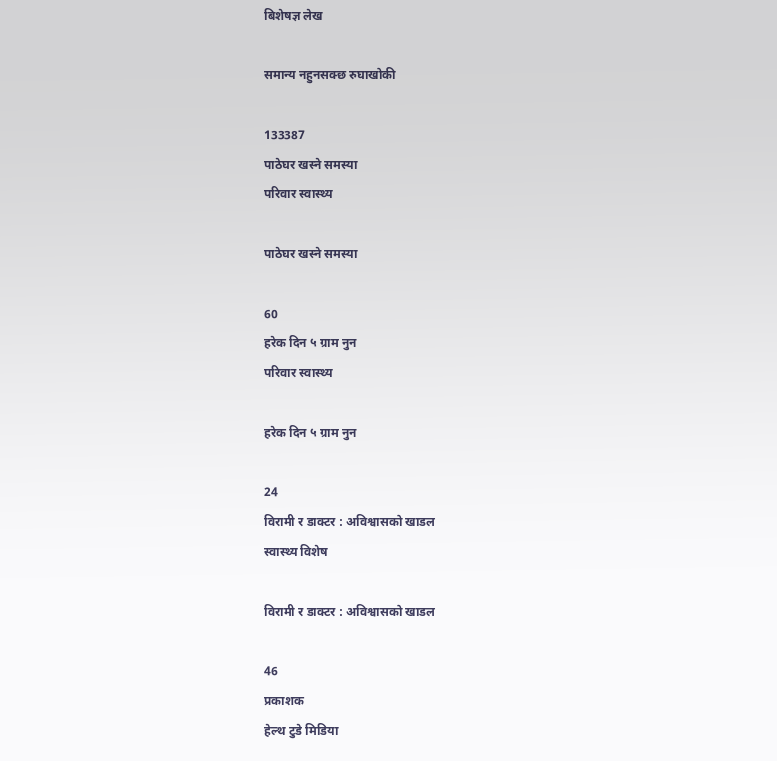बिशेषज्ञ लेख

समान्य नहुनसक्छ रुघाखोकी

133387
पाठेघर खस्ने समस्या
परिवार स्वास्थ्य

पाठेघर खस्ने समस्या

60
हरेक दिन ५ ग्राम नुन
परिवार स्वास्थ्य

हरेक दिन ५ ग्राम नुन

24
विरामी र डाक्टर : अविश्वासको खाडल
स्वास्थ्य विशेष

विरामी र डाक्टर : अविश्वासको खाडल

46
प्रकाशक
हेल्थ टुडे मिडिया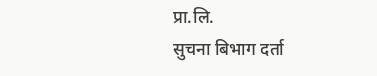प्रा.लि.
सुचना बिभाग दर्ता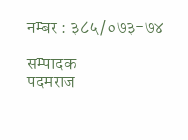नम्बर : ३८५/०७३-७४

सम्पादक
पदमराज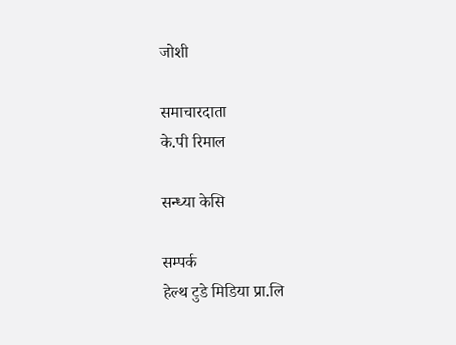जोशी

समाचारदाता
के.पी रिमाल

सन्ध्या केसि

सम्पर्क
हेल्थ टुडे मिडिया प्रा.लि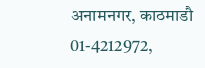अनामनगर, काठमाडौ
01-4212972,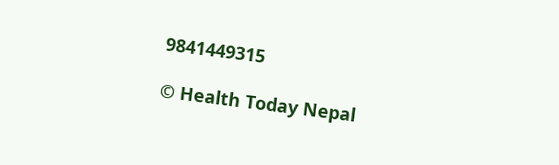9841449315

© Health Today Nepal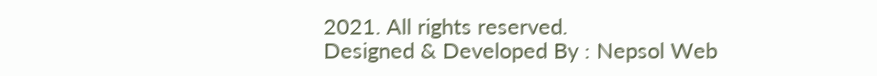2021. All rights reserved.
Designed & Developed By : Nepsol Web